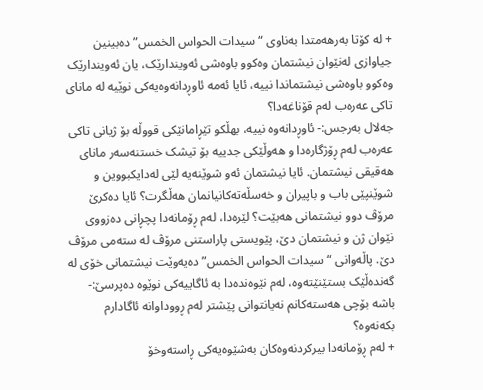+ لە کۆتا بەرهەمتدا بەناوی “سیدات الحواس الخمس” دەبینین جیاوازی لەنێوان نیشتمان وەکوو باوەشی ئەویندارێک، یان ئەویندارێک وەکوو باوەشی نیشتماندا نییە، ئایا ئەمە ئاوڕدانەوەیەکی نوێیە لە مانای تاکی عەرەب لەم قۆناغەدا؟
جەلال بەرجس:- ئاوڕدانەوە نییە، بهڵكو تێڕامانێکی قووڵە بۆ ژیانی تاکی عەرەب لەم ڕۆژگارەدا و هەوڵێکی جدییە بۆ تیشک خستنەسەر مانای هەقیقی نیشتمان. ئایا نیشتمان ئەو شوێنەیە لێی لەدایکبووین و شوێنپێی باب و باپیران و خەسڵەتەکانیانمان هەڵگرت؟ ئایا دەکرێ مرۆڤ دوو نیشتمانی هەبێت؟ لێرەدا، لەم ڕۆمانەدا پچڕانی دەزووی نێوان ژن و نیشتمان دێ، پێویستی پاراستنی مرۆڤ لە ستەمی مرۆڤ دێ. پاڵەوانی “سیدات الحواس الخمس” دەیەوێت نیشتمانی خۆی لە گەندەڵێک بستێنێتەوە، لەم نێوەندەدا بە ئاگاییەکی نوێوە دەپرسێ:- باشە بۆچی هەستەکانم نەیانتوانی پێشتر لەم ڕووداوانە ئاگادارم بکەنەوە؟
+ لەم ڕۆمانەدا بیرکردنەوەکان بەشێوەیەکی ڕاستەوخۆ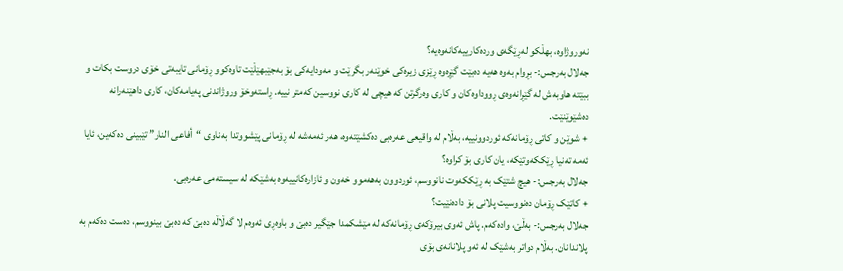نەوروژاوە، بهڵكو لەڕێگەی وردەکارییەکانەوەیە؟
جەلال بەرجس:- بڕوام بەوە هەیە دەبێت گێڕەوە ڕێزی زیرەکی خوێنەر بگرێت و مەودایەکی بۆ بەجێبهێڵێت تاوەکوو ڕۆمانی تایبەتی خۆی دروست بکات و ببێتە هاوبەش لە گێڕانەوەی ڕووداوەکان و کاری وەرگرتن کە هیچی لە کاری نووسین کەمتر نییە. ڕاستەوخۆ وروژاندنی پەیامەکان، کاری داهێنەرانە دەشێوێنێت.
+ شوێن و کاتی ڕۆمانەکە ئوردوونییە، بەڵام لە واقیعی عەرەبی دەکشێتەوە، هەر ئەمەشە لە ڕۆمانی پێشووتدا بەناوی “أفاعی النار” تێبینی دەکەین، ئایا ئەمە تەنیا ڕێککەوتێکە، یان کاری بۆ کراوە؟
جەلال بەرجس:- هیچ شتێک بە ڕێککەوت نانووسم، ئوردوون بەهەموو خەون و ئازارەکانییەوە بەشێکە لە سیستەمی عەرەبی.
+ کاتێک ڕۆمان دەنووسیت پلانی بۆ دادەنێیت؟
جەلال بەرجس:- بەڵێ، وادەکەم. پاش ئەوی بیرۆکەی ڕۆمانەکە لە مێشکمدا جێگیر دەبێ و باوەڕی ئەوەم لا گەڵاڵە دەبێ کە دەبێ بینووسم، دەست دەکەم بە پلاندانان. بەڵام دواتر بەشێک لە ئەو پلانانەی بۆی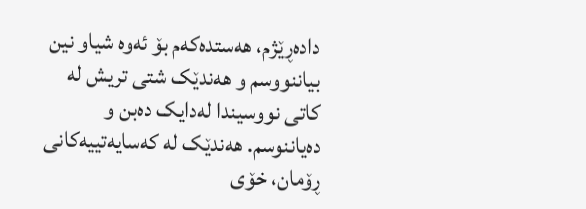دادەڕێژم، هەستدەکەم بۆ ئەوە شیاو نین بیاننووسم و هەندێک شتی تریش لە کاتی نووسیندا لەدایک دەبن و دەیاننوسم. هەندێک لە کەسایەتییەکانی ڕۆمان، خۆی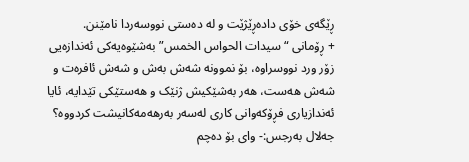ڕێگەی خۆی دادەڕێژێت و لە دەستی نووسەردا نامێنن.
+ ڕۆمانی “سیدات الحواس الخمس” بەشێوەیەکی ئەندازەیی زۆر ورد نووسراوە، بۆ نموونە شەش بەش و شەش ئافرەت و شەش هەست، هەر بەشێکیش ژنێک و هەستێکی تێدایە، ئایا ئەندازیاری فڕۆکەوانی کاری لەسەر بەرهەمەکانیشت کردووە؟
جەلال بەرجس:- وای بۆ دەچم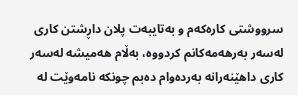سرووشتی کارەکەم و بەتایبەت پلان داڕشتن کاری لەسەر بەرهەمەکانم کردووە، بەڵام هەمیشە لەسەر کاری داهێنەرانە بەردەوام دەبم چونکە نامەوێت لە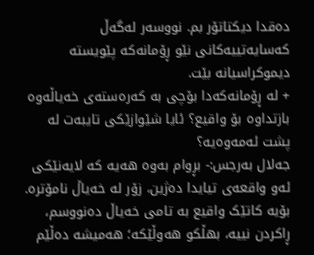دەقدا دیکتاتۆر بم. نووسەر لەگەڵ کەسایەتییەکانی نێو ڕۆمانەکە پێویستە دیموکراسیانە بێت.
+ لە ڕۆمانەکەدا بۆچی بە کەرەستەی خەیاڵەوە بازتداوە بۆ واقیع؟ ئایا شێوازێکی تایبەت لە پشت ئەمەوەیە؟
جەلال بەرجس:- بڕوام بەوە هەیە کە لایەنێکی ئەو واقعەی تیایدا دەژین، زۆر لە خەیاڵ نامۆترە. بۆیە کاتێک واقیع بە تامی خەیاڵ دەنووسم، ڕاکردن نییە، بهڵكو هەوڵێکە؛ هەمیشە دەڵێم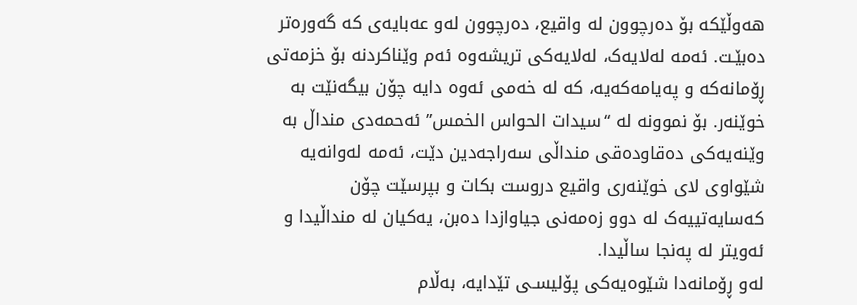هەوڵێکە بۆ دەرچوون لە واقیع، دەرچوون لەو عەبایەی کە گەورەتر دەبێـت. ئەمە لەلایەک، لەلایەکی تریشەوە ئەم وێناکردنە بۆ خزمەتی ڕۆمانەکە و پەیامەکەیە، کە لە خەمی ئەوە دایە چۆن بیگەنێت بە خوێنەر. بۆ نموونە لە “سیدات الحواس الخمس” ئەحمەدی منداڵ بە وێنەیەکی دەقاودەقی منداڵی سەراجەدین دێت، ئەمە لەوانەیە شێواوی لای خوێنەری واقیع دروست بکات و بپرسێت چۆن کەسایەتییەک لە دوو زەمەنی جیاوازدا دەبن، یەکیان لە منداڵیدا و ئەویتر لە پەنجا ساڵیدا.
لەو ڕۆمانەدا شێوەیەکی پۆلیسـی تێدایە، بەڵام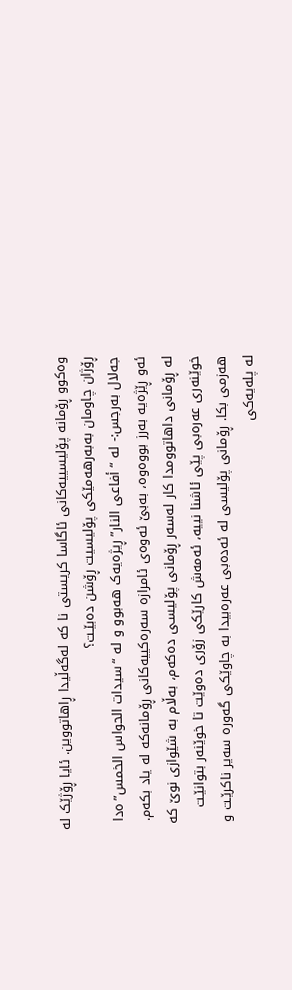وەکوو ڕۆمانە پۆلیسییەکانی ئاگاسا کریستی نا کە لەگەڵیدا ڕاهاتووین. ئایا ڕۆژێک لە ڕۆژان چاومان بەبەرهەمێکی پۆلیسیت ڕۆشن دەبێـت؟
جەلال بەرجس:- لە “أفاعی النار” ڕیژەیەک هەبوو و لە “سیدات الحواس الخمس”ەدا ئەو ڕێژەیە بەرز بووەوە، بەبێ ئەوەی ئامرازە سەرەکییەکانی ڕۆمانەکە لە یاد بکەم. لە ڕۆمانی داهاتوومدا کار لەسەر ڕۆمانی پۆلیسـی دەکەم، بەڵام بە شێوازی نوێ کە خوێنەری عەرەبی پێی ئاشنا نییە، ئەمەش کارێکی زۆری دەوێت تا خوێنەر بتوانێـت هەزمی بکا. ڕۆمانی پۆلیسی لە ئەدەبی عەرەبیدا بە چاوێکی گەورە سەیر ناکرێـت و لە پلەیەکی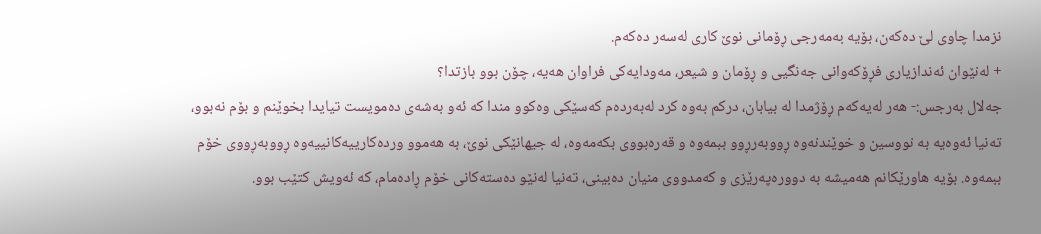نزمدا چاوی لێ دەکەن، بۆیە بەمەرجی ڕۆمانی نوێ کاری لەسەر دەکەم.
+ لەنێوان ئەندازیاری فڕۆکەوانی جەنگیی و ڕۆمان و شیعر، مەودایەکی فراوان هەیە، چۆن بوو بازتدا؟
جەلال بەرجس:- هەر لەیەکەم ڕۆژمدا لە بیابان، درکم بەوە کرد لەبەردەم کەسێکی وەکوو مندا کە ئەو بەشەی دەمویست تیایدا بخوێنم و بۆم نەبوو، تەنیا ئەوەیە بە نووسین و خوێندنەوە ڕووبەرڕوو ببمەوە و قەرەبووی بکەمەوە، لە جیهانێکی نوێ، بە هەموو وردەکارییەکانییەوە ڕووبەڕووی خۆم ببمەوە. بۆیە هاورێکانم هەمیشە بە دوورەپەرێزی و کەمدووی منیان دەبینی، تەنیا لەنێو دەستەکانی خۆم ڕادەمام، کە ئەویش کتێب بوو.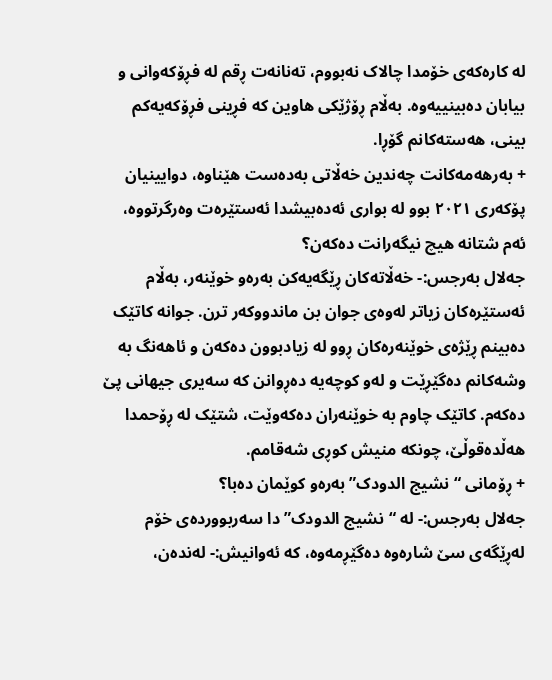لە کارەکەی خۆمدا چالاک نەبووم، تەنانەت ڕقم لە فڕۆکەوانی و بیابان دەبینییەوە. بەڵام ڕۆژێکی هاوین کە فڕینی فڕۆکەیەکم بینی، هەستەکانم گۆڕا.
+ بەرهەمەکانت چەندین خەڵاتی بەدەست هێناوە، دوایینیان پۆکەری ٢٠٢١ بوو لە بواری ئەدەبیشدا ئەستێرەت وەرگرتووە، ئەم شتانە هیچ نیگەرانت دەکەن؟
جەلال بەرجس:- خەڵاتەکان ڕێگەیەکن بەرەو خوێنەر، بەڵام ئەستێرەکان زیاتر لەوەی جوان بن ماندووکەر ترن. جوانە کاتێک دەبینم ڕێژەی خوێنەرەکان ڕوو لە زیادبوون دەکەن و ئاهەنگ بە وشەکانم دەگێڕێت و لەو کوچەیە دەڕوانن کە سەیری جیهانی پێ دەکەم. کاتێک چاوم بە خوێنەران دەکەوێت، شتێک لە ڕۆحمدا هەڵدەقوڵێ، چونکە منیش کوڕی شەقامم.
+ ڕۆمانی “نشیج الدودک” بەرەو کوێمان دەبا؟
جەلال بەرجس:- لە “نشیج الدودک”دا سەربووردەی خۆم لەڕێگەی سێ شارەوە دەگێڕمەوە، کە ئەوانیش:- لەندەن،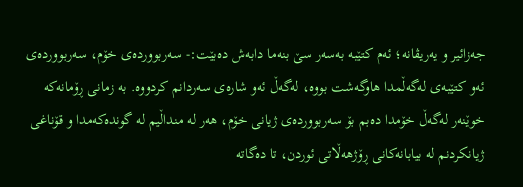جەزائیر و یەریڤانە؛ ئەم کتێبە بەسەر سێ بنەما دابەش دەبێت:- سەربووردەی خۆم، سەربووردەی ئەو کتێبەی لەگەڵمدا هاوگەشت بووە، لەگەڵ ئەو شارەی سەردانم کردووە. بە زمانی ڕۆمانەکە خوێنەر لەگەڵ خۆمدا دەبم بۆ سەربووردەی ژیانی خۆم، هەر لە منداڵیم لە گوندەکەمدا و قۆناغی ژیانکردنم لە بیابانەکانی ڕۆژهەڵاتی ئوردن، تا دەگاتە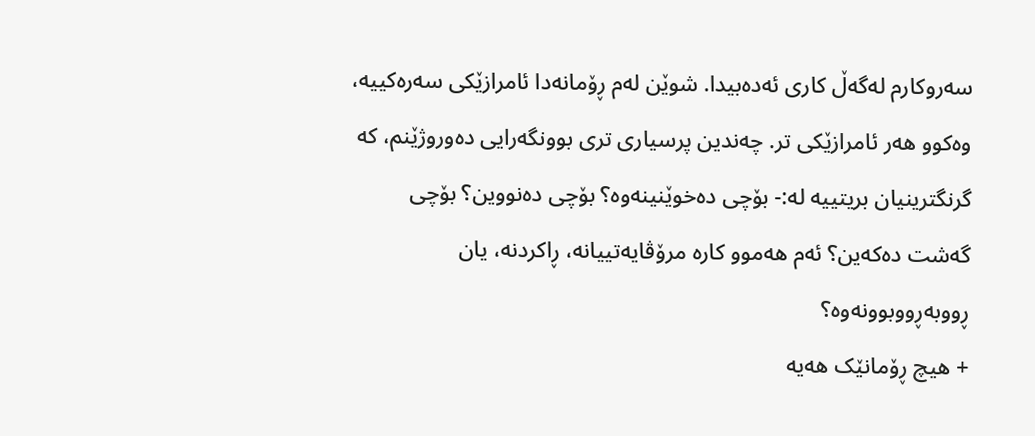سەروکارم لەگەڵ کاری ئەدەبیدا. شوێن لەم ڕۆمانەدا ئامرازێکی سەرەکییە، وەکوو هەر ئامرازێکی تر. چەندین پرسیاری تری بوونگەرایی دەوروژێنم، کە گرنگترینیان بریتییە لە:- بۆچی دەخوێنینەوە؟ بۆچی دەنووین؟ بۆچی گەشت دەکەین؟ ئەم هەموو کارە مرۆڤایەتییانە، ڕاکردنە، یان ڕووبەڕووبوونەوە؟
+ هیچ ڕۆمانێک هەیە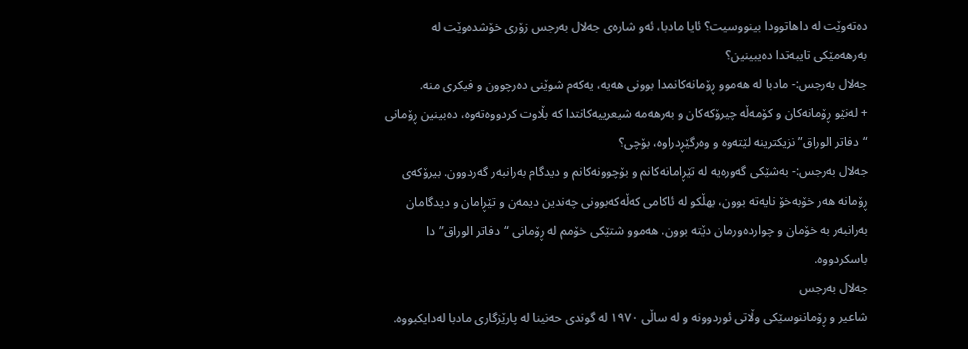دەتەوێت لە داهاتوودا بینووسیت؟ ئایا مادبا، ئەو شارەی جەلال بەرجس زۆری خۆشدەوێت لە بەرهەمێکی تایبەتدا دەیبینین؟
جەلال بەرجس:- مادبا لە هەموو ڕۆمانەکانمدا بوونی هەیە، یەکەم شوێنی دەرچوون و فیکری منە.
+ لەنێو ڕۆمانەکان و کۆمەڵە چیرۆکەکان و بەرهەمە شیعرییەکانتدا کە بڵاوت کردووەتەوە، دەبینین ڕۆمانی “دفاتر الوراق” نزیکترینە لێتەوە و وەرگێڕدراوە، بۆچی؟
جەلال بەرجس:- بەشێکی گەورەیە لە تێڕامانەکانم و بۆچوونەکانم و دیدگام بەرانبەر گەردوون. بیرۆکەی ڕۆمانە هەر خۆبەخۆ نایەتە بوون، بهڵكو لە ئاکامی کەڵەکەبوونی چەندین دیمەن و تێڕامان و دیدگامان بەرانبەر بە خۆمان و چواردەورمان دێتە بوون. هەموو شتێکی خۆمم لە ڕۆمانی “دفاتر الوراق”دا باسکردووە.
جەلال بەرجس
شاعیر و ڕۆماننوسێکی وڵاتی ئوردوونە و لە ساڵی ١٩٧٠ لە گوندی حەنینا لە پارێزگاری مادبا لەدایکبووە.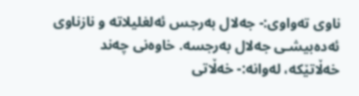ناوی تەواوی:- جەلال بەرجس ئەلغلیلاتە و نازناوی ئەدەبیشـی جەلال بەرجسە. خاوەنی چەند خەڵاتێکە، لەوانە:- خەڵاتی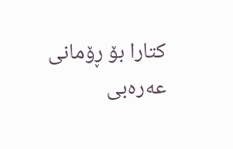کتارا بۆ ڕۆمانی عەرەبی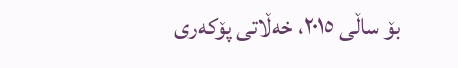بۆ ساڵی ٢٠١٥، خەڵاتی پۆکەری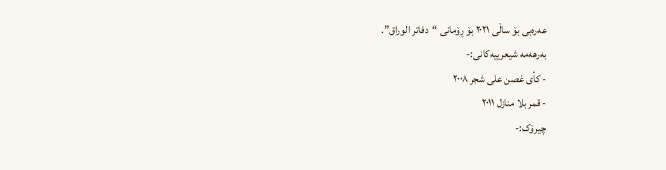عەرەبی بۆ ساڵی ٢٠٢١ بۆ ڕۆمانی “دفاتر الوراق”.
بەرهەمە شیعرییەکانی:-
- کأی غصن علی شجر ٢٠٠٨
- قمر بلا منازل ٢٠١١
چیرۆک:-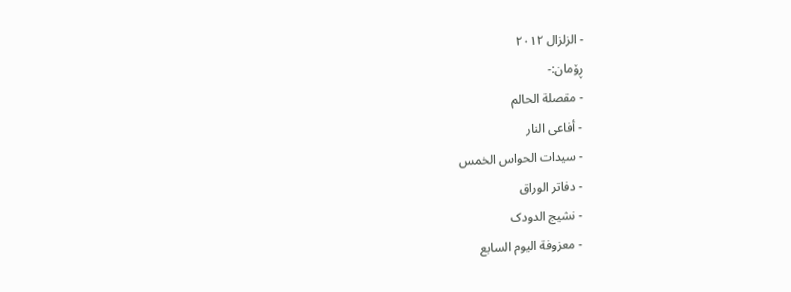- الزلزال ٢٠١٢
ڕۆمان:-
- مقصلة الحالم
- أفاعی النار
- سیدات الحواس الخمس
- دفاتر الوراق
- نشیج الدودک
- معزوفة الیوم السابع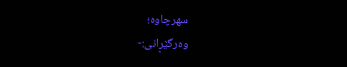سهرچاوه؛
وەرگێڕانی:-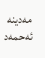مەدینە ئەحمەد